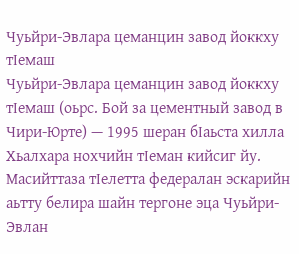Чуьйри-Эвлара цеманцин завод йоккху тӀемаш
Чуьйри-Эвлара цеманцин завод йоккху тӀемаш (оьрс. Бой за цементный завод в Чири-Юрте) — 1995 шеран бӀаьста хилла Хьалхара нохчийн тӀеман кийсиг йу. Масийттаза тӀелетта федералан эскарийн аьтту белира шайн тергоне эца Чуьйри-Эвлан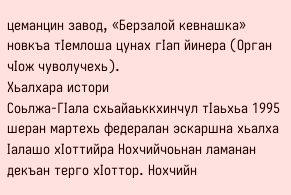цеманцин завод, «Берзалой кевнашка» новкъа тӀемлоша цунах гӀап йинера (Орган чІож чуволучехь).
Хьалхара истори
Соьлжа-ГӀала схьайаьккхинчул тӀаьхьа 1995 шеран мартехь федералан эскаршна хьалха Ӏалашо хӀоттийра Нохчийчоьнан ламанан декъан терго хӀоттор. Нохчийн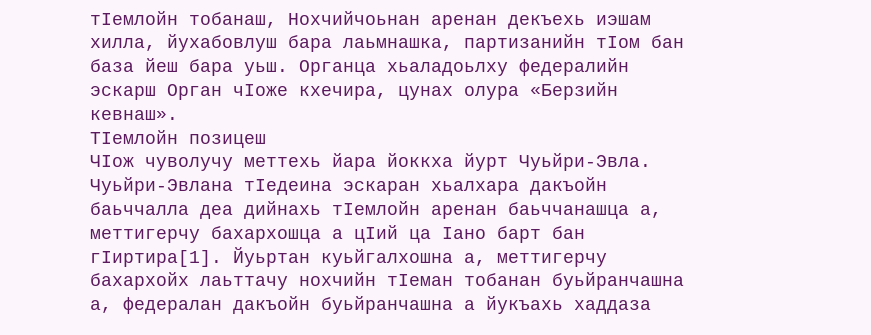тӀемлойн тобанаш, Нохчийчоьнан аренан декъехь иэшам хилла, йухабовлуш бара лаьмнашка, партизанийн тӀом бан база йеш бара уьш. Органца хьаладоьлху федералийн эскарш Орган чІоже кхечира, цунах олура «Берзийн кевнаш».
ТӀемлойн позицеш
ЧӀож чуволучу меттехь йара йоккха йурт Чуьйри-Эвла. Чуьйри-Эвлана тӀедеина эскаран хьалхара дакъойн баьччалла деа дийнахь тӀемлойн аренан баьччанашца а, меттигерчу бахархошца а цӀий ца Ӏано барт бан гӀиртира[1]. Йуьртан куьйгалхошна а, меттигерчу бахархойх лаьттачу нохчийн тӀеман тобанан буьйранчашна а, федералан дакъойн буьйранчашна а йукъахь хаддаза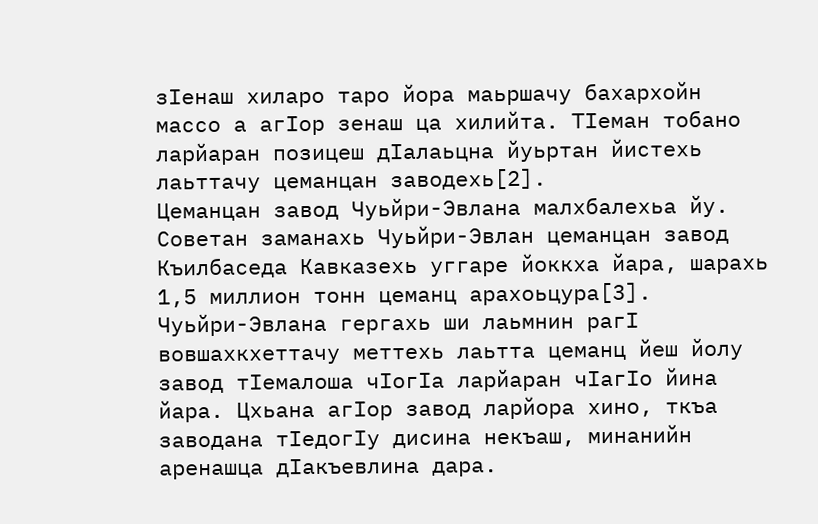зӀенаш хиларо таро йора маьршачу бахархойн массо а агӀор зенаш ца хилийта. ТӀеман тобано ларйаран позицеш дӀалаьцна йуьртан йистехь лаьттачу цеманцан заводехь[2].
Цеманцан завод Чуьйри-Эвлана малхбалехьа йу. Советан заманахь Чуьйри-Эвлан цеманцан завод Къилбаседа Кавказехь уггаре йоккха йара, шарахь 1,5 миллион тонн цеманц арахоьцура[3].
Чуьйри-Эвлана гергахь ши лаьмнин рагӀ вовшахкхеттачу меттехь лаьтта цеманц йеш йолу завод тӀемалоша чӀогӀа ларйаран чӀагӀо йина йара. Цхьана агӀор завод ларйора хино, ткъа заводана тӀедогӀу дисина некъаш, минанийн аренашца дӀакъевлина дара.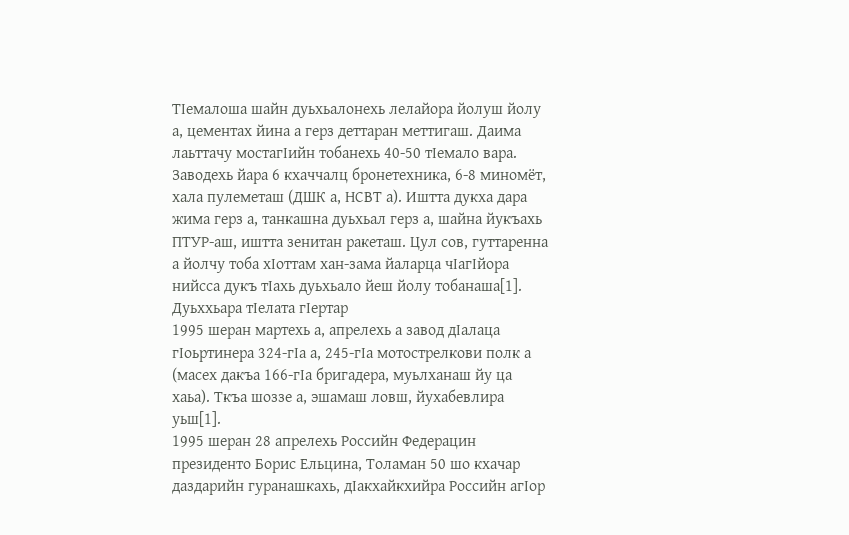ТӀемалоша шайн дуьхьалонехь лелайора йолуш йолу а, цементах йина а герз деттаран меттигаш. Даима лаьттачу мостагӀийн тобанехь 40-50 тӀемало вара. Заводехь йара 6 кхаччалц бронетехника, 6-8 миномёт, хала пулеметаш (ДШК а, НСВТ а). Иштта дукха дара жима герз а, танкашна дуьхьал герз а, шайна йукъахь ПТУР-аш, иштта зенитан ракеташ. Цул сов, гуттаренна а йолчу тоба хӀоттам хан-зама йаларца чӀагӀйора нийсса дукъ тӀахь дуьхьало йеш йолу тобанаша[1].
Дуьххьара тӀелата гӀертар
1995 шеран мартехь а, апрелехь а завод дӀалаца гӀоьртинера 324-гӀа а, 245-гӀа мотострелкови полк а (масех дакъа 166-гӀа бригадера, муьлханаш йу ца хаьа). Ткъа шоззе а, эшамаш ловш, йухабевлира уьш[1].
1995 шеран 28 апрелехь Российн Федерацин президенто Борис Ельцина, Толаман 50 шо кхачар даздарийн гуранашкахь, дӀакхайкхийра Российн агӀор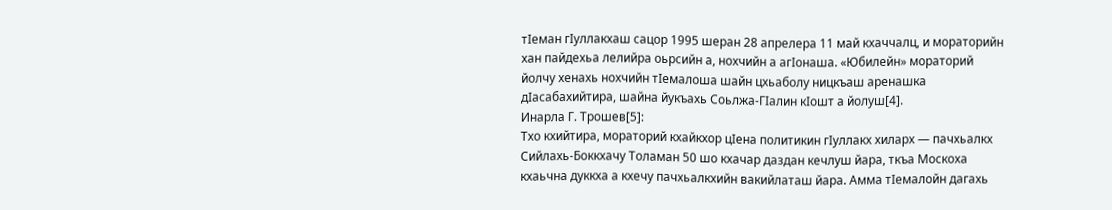тӀеман гӀуллакхаш сацор 1995 шеран 28 апрелера 11 май кхаччалц, и мораторийн хан пайдехьа лелийра оьрсийн а, нохчийн а агӀонаша. «Юбилейн» мораторий йолчу хенахь нохчийн тӀемалоша шайн цхьаболу ницкъаш аренашка дӀасабахийтира, шайна йукъахь Соьлжа-ГӀалин кӀошт а йолуш[4].
Инарла Г. Трошев[5]:
Тхо кхийтира, мораторий кхайкхор цӀена политикин гӀуллакх хиларх — пачхьалкх Сийлахь-Боккхачу Толаман 50 шо кхачар даздан кечлуш йара, ткъа Москоха кхаьчна дуккха а кхечу пачхьалкхийн вакийлаташ йара. Амма тӀемалойн дагахь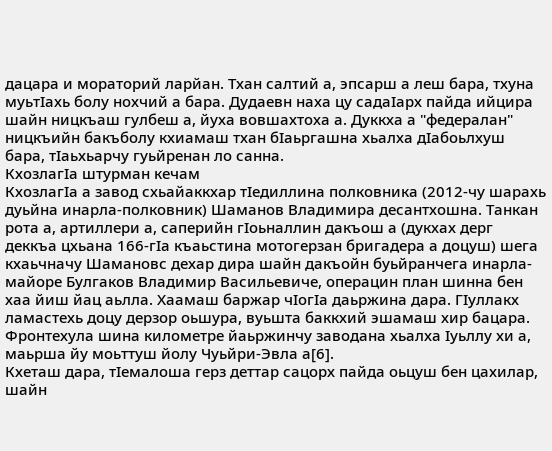дацара и мораторий ларйан. Тхан салтий а, эпсарш а леш бара, тхуна муьтӀахь болу нохчий а бара. Дудаевн наха цу садаӀарх пайда ийцира шайн ницкъаш гулбеш а, йуха вовшахтоха а. Дуккха а "федералан" ницкъийн бакъболу кхиамаш тхан бӀаьргашна хьалха дӀабоьлхуш бара, тӀаьхьарчу гуьйренан ло санна.
КхозлагӀа штурман кечам
КхозлагӀа а завод схьайаккхар тӀедиллина полковника (2012-чу шарахь дуьйна инарла-полковник) Шаманов Владимира десантхошна. Танкан рота а, артиллери а, саперийн гӀоьналлин дакъош а (дукхах дерг деккъа цхьана 166-гӀа къаьстина мотогерзан бригадера а доцуш) шега кхаьчначу Шамановс дехар дира шайн дакъойн буьйранчега инарла-майоре Булгаков Владимир Васильевиче, операцин план шинна бен хаа йиш йац аьлла. Хаамаш баржар чӀогӀа даьржина дара. ГӀуллакх ламастехь доцу дерзор оьшура, вуьшта баккхий эшамаш хир бацара. Фронтехула шина километре йаьржинчу заводана хьалха Ӏуьллу хи а, маьрша йу моьттуш йолу Чуьйри-Эвла а[6].
Кхеташ дара, тӀемалоша герз деттар сацорх пайда оьцуш бен цахилар, шайн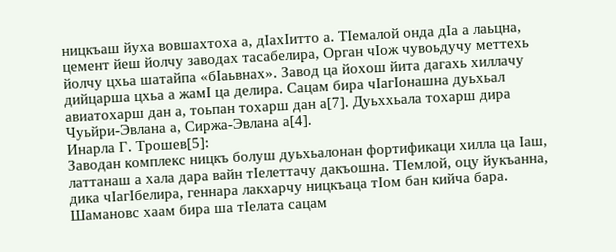ницкъаш йуха вовшахтоха а, дӀахӀитто а. ТӀемалой онда дӀа а лаьцна, цемент йеш йолчу заводах тасабелира, Орган чӀож чувоьдучу меттехь йолчу цхьа шатайпа «бӀаьвнах». Завод ца йохош йита дагахь хиллачу дийцарша цхьа а жамӀ ца делира. Сацам бира чӀагӀонашна дуьхьал авиатохарш дан а, тоьпан тохарш дан а[7]. Дуьххьала тохарш дира Чуьйри-Эвлана а, Сиржа-Эвлана а[4].
Инарла Г. Трошев[5]:
Заводан комплекс ницкъ болуш дуьхьалонан фортификаци хилла ца Ӏаш, латтанаш а хала дара вайн тӀелеттачу дакъошна. ТӀемлой, оцу йукъанна, дика чӀагӀбелира, геннара лакхарчу ницкъаца тӀом бан кийча бара. Шамановс хаам бира ша тӀелата сацам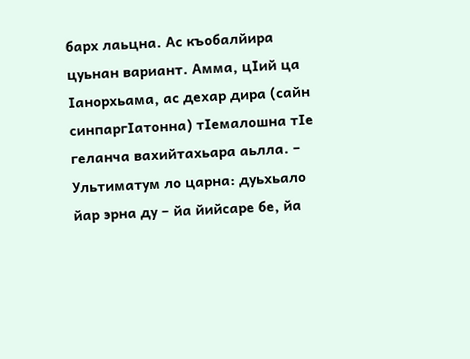барх лаьцна. Ас къобалйира цуьнан вариант. Амма, цӀий ца Ӏанорхьама, ас дехар дира (сайн синпаргӀатонна) тӀемалошна тӀе геланча вахийтахьара аьлла. – Ультиматум ло царна: дуьхьало йар эрна ду – йа йийсаре бе, йа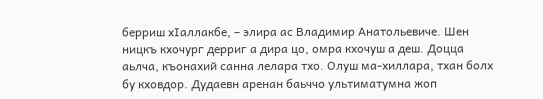берриш хӀаллакбе, – элира ас Владимир Анатольевиче. Шен ницкъ кхочург дерриг а дира цо, омра кхочуш а деш. Доцца аьлча, къонахий санна лелара тхо. Олуш ма-хиллара, тхан болх бу кховдор. Дудаевн аренан баьччо ультиматумна жоп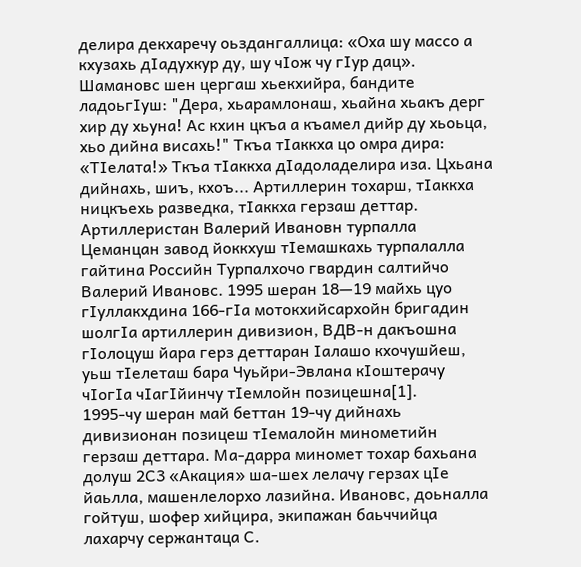делира декхаречу оьздангаллица: «Оха шу массо а кхузахь дӀадухкур ду, шу чӀож чу гӀур дац». Шамановс шен цергаш хьекхийра, бандите ладоьгӀуш: "Дера, хьарамлонаш, хьайна хьакъ дерг хир ду хьуна! Ас кхин цкъа а къамел дийр ду хьоьца, хьо дийна висахь!" Ткъа тӀаккха цо омра дира: «ТӀелата!» Ткъа тӀаккха дӀадоладелира иза. Цхьана дийнахь, шиъ, кхоъ... Артиллерин тохарш, тӀаккха ницкъехь разведка, тӀаккха герзаш деттар.
Артиллеристан Валерий Ивановн турпалла
Цеманцан завод йоккхуш тӀемашкахь турпалалла гайтина Российн Турпалхочо гвардин салтийчо Валерий Ивановс. 1995 шеран 18—19 майхь цуо гӀуллакхдина 166-гӀа мотокхийсархойн бригадин шолгӀа артиллерин дивизион, ВДВ-н дакъошна гӀолоцуш йара герз деттаран Ӏалашо кхочушйеш, уьш тӀелеташ бара Чуьйри-Эвлана кӀоштерачу чӀогӀа чӀагӀйинчу тӀемлойн позицешна[1].
1995-чу шеран май беттан 19-чу дийнахь дивизионан позицеш тӀемалойн минометийн герзаш деттара. Ма-дарра миномет тохар бахьана долуш 2С3 «Акация» ша-шех лелачу герзах цӀе йаьлла, машенлелорхо лазийна. Ивановс, доьналла гойтуш, шофер хийцира, экипажан баьччийца лахарчу сержантаца С.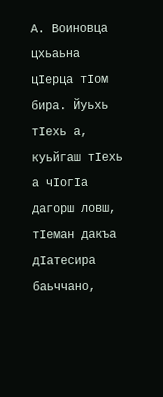А. Воиновца цхьаьна цӀерца тӀом бира. Йуьхь тӀехь а, куьйгаш тӀехь а чӀогӀа дагорш ловш, тӀеман дакъа дӀатесира баьччано,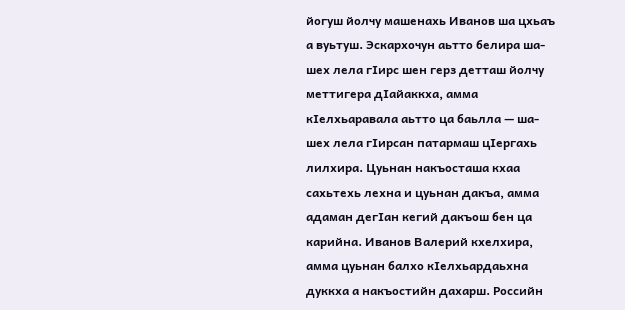йогуш йолчу машенахь Иванов ша цхьаъ а вуьтуш. Эскархочун аьтто белира ша-шех лела гӀирс шен герз детташ йолчу меттигера дӀайаккха, амма кӀелхьаравала аьтто ца баьлла — ша-шех лела гӀирсан патармаш цӀергахь лилхира. Цуьнан накъосташа кхаа сахьтехь лехна и цуьнан дакъа, амма адаман дегӀан кегий дакъош бен ца карийна. Иванов Валерий кхелхира, амма цуьнан балхо кӀелхьардаьхна дуккха а накъостийн дахарш. Российн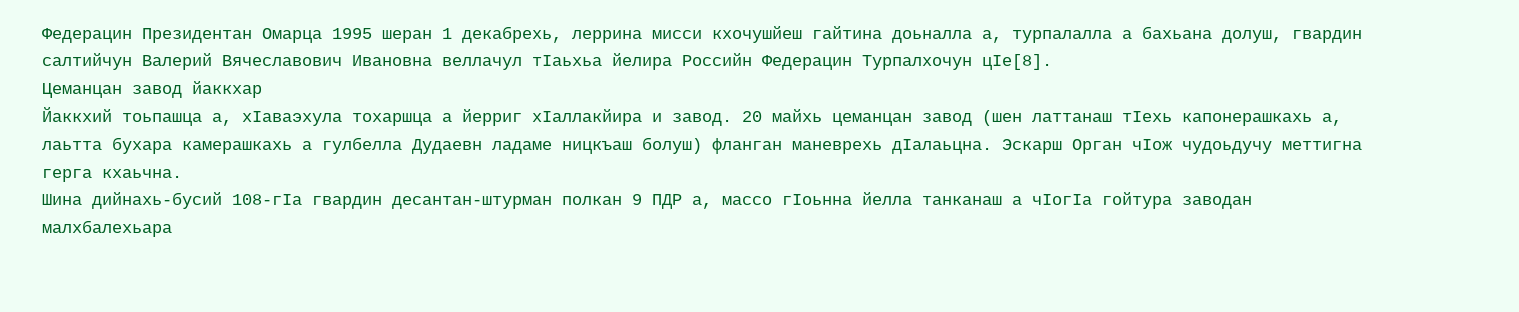Федерацин Президентан Омарца 1995 шеран 1 декабрехь, леррина мисси кхочушйеш гайтина доьналла а, турпалалла а бахьана долуш, гвардин салтийчун Валерий Вячеславович Ивановна веллачул тӀаьхьа йелира Российн Федерацин Турпалхочун цӀе[8].
Цеманцан завод йаккхар
Йаккхий тоьпашца а, хӀаваэхула тохаршца а йерриг хӀаллакйира и завод. 20 майхь цеманцан завод (шен латтанаш тӀехь капонерашкахь а, лаьтта бухара камерашкахь а гулбелла Дудаевн ладаме ницкъаш болуш) фланган маневрехь дӀалаьцна. Эскарш Орган чӀож чудоьдучу меттигна герга кхаьчна.
Шина дийнахь-бусий 108-гӀа гвардин десантан-штурман полкан 9 ПДР а, массо гӀоьнна йелла танканаш а чӀогӀа гойтура заводан малхбалехьара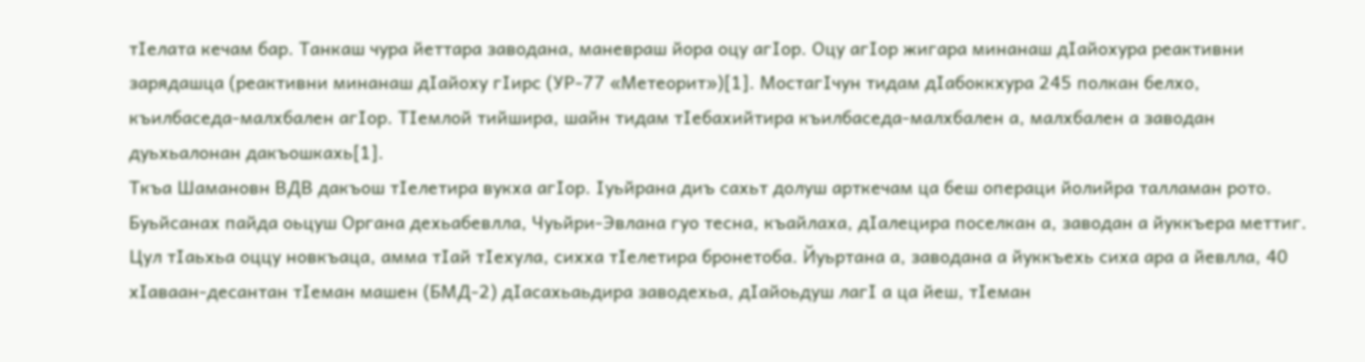тӀелата кечам бар. Танкаш чура йеттара заводана, маневраш йора оцу агӀор. Оцу агӀор жигара минанаш дӀайохура реактивни зарядашца (реактивни минанаш дӀайоху гӀирс (УР-77 «Метеорит»)[1]. МостагӀчун тидам дӀабоккхура 245 полкан белхо, къилбаседа-малхбален агӀор. ТӀемлой тийшира, шайн тидам тӀебахийтира къилбаседа-малхбален а, малхбален а заводан дуьхьалонан дакъошкахь[1].
Ткъа Шамановн ВДВ дакъош тӀелетира вукха агӀор. Ӏуьйрана диъ сахьт долуш арткечам ца беш операци йолийра талламан рото. Буьйсанах пайда оьцуш Органа дехьабевлла, Чуьйри-Эвлана гуо тесна, къайлаха, дӀалецира поселкан а, заводан а йуккъера меттиг. Цул тӀаьхьа оццу новкъаца, амма тӀай тӀехула, сихха тӀелетира бронетоба. Йуьртана а, заводана а йуккъехь сиха ара а йевлла, 40 хӀаваан-десантан тӀеман машен (БМД-2) дӀасахьаьдира заводехьа, дӀайоьдуш лагӀ а ца йеш, тӀеман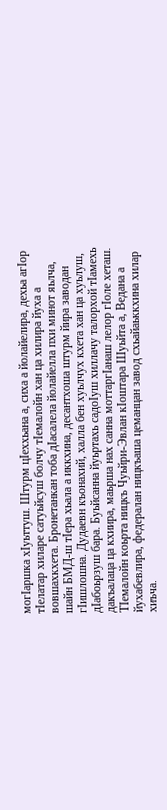могӀаршка хӀуьттуш. Штурм цӀеххьана а, сиха а йолайелира, дехьа агӀор тӀелатар хиларе сатуьйсуш болчу тӀемалойн хан ца хилира йуха а вовшахкхета. Бронетанкан тоба дӀасалела йолайелла пхи минот яьлча, шайн БМД-ш тӀера хьала а иккхина, десантхоша штурм йира заводан гӀишлошна. Дудаевн къонахий, халла бен хуьлчух кхета хан ца хуьлуш, дӀабоьрзуш бара. Буьйсанна йуьртахь садоӀуш хиллачу талорхой тӀамехь дакъалаца ца кхиира, маьрша нах санна моттаргӀанаш лелор гӀоле хеташ. ТӀемалойн коьрта ницкъ Чуьйри-Эвлан кӀоштара Шуьйта а, Ведана а йухабевлира, федералан ницкъаша цеманцан завод схьайаьккхина хилар хиъча.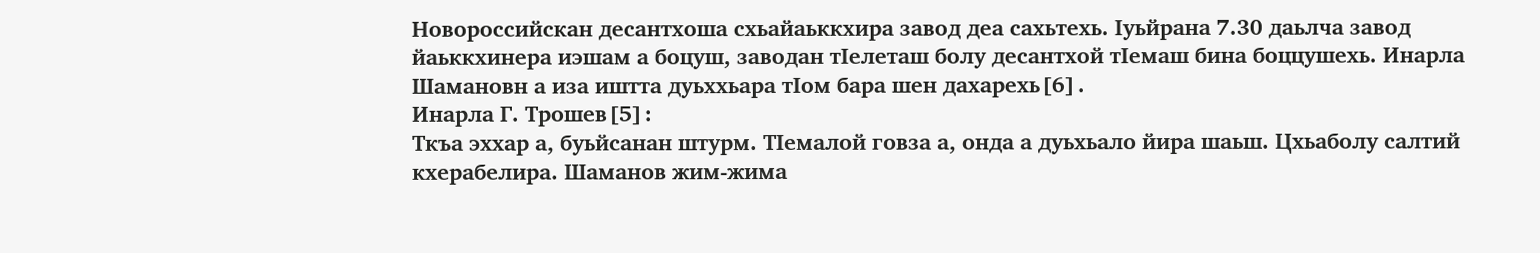Новороссийскан десантхоша схьайаьккхира завод деа сахьтехь. Ӏуьйрана 7.30 даьлча завод йаьккхинера иэшам а боцуш, заводан тӀелеташ болу десантхой тӀемаш бина боццушехь. Инарла Шамановн а иза иштта дуьххьара тӀом бара шен дахарехь[6].
Инарла Г. Трошев[5]:
Ткъа эххар а, буьйсанан штурм. ТӀемалой говза а, онда а дуьхьало йира шаьш. Цхьаболу салтий кхерабелира. Шаманов жим-жима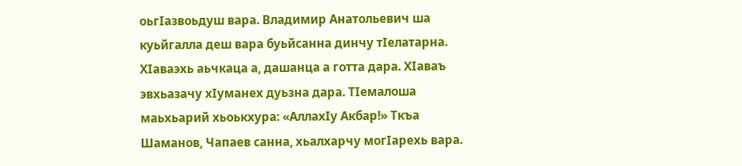оьгӀазвоьдуш вара. Владимир Анатольевич ша куьйгалла деш вара буьйсанна динчу тӀелатарна. ХӀаваэхь аьчкаца а, дашанца а готта дара. ХӀаваъ эвхьазачу хӀуманех дуьзна дара. ТӀемалоша маьхьарий хьоькхура: «АллахӀу Акбар!» Ткъа Шаманов, Чапаев санна, хьалхарчу могӀарехь вара.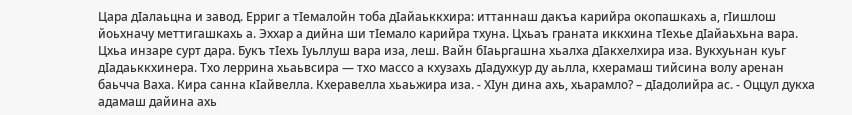Цара дӀалаьцна и завод. Ерриг а тӀемалойн тоба дӀайаьккхира: иттаннаш дакъа карийра окопашкахь а, гӀишлош йоьхначу меттигашкахь а. Эххар а дийна ши тӀемало карийра тхуна. Цхьаъ граната иккхина тӀехье дӀайаьхьна вара. Цхьа инзаре сурт дара. Букъ тӀехь Ӏуьллуш вара иза, леш. Вайн бӀаьргашна хьалха дӀакхелхира иза. Вукхуьнан куьг дӀадаьккхинера. Тхо леррина хьаьвсира — тхо массо а кхузахь дӀадухкур ду аьлла, кхерамаш тийсина волу аренан баьчча Ваха. Кира санна кӀайвелла. Кхеравелла хьаьжира иза. - ХӀун дина ахь, хьарамло? – дӀадолийра ас. - Оццул дукха адамаш дайина ахь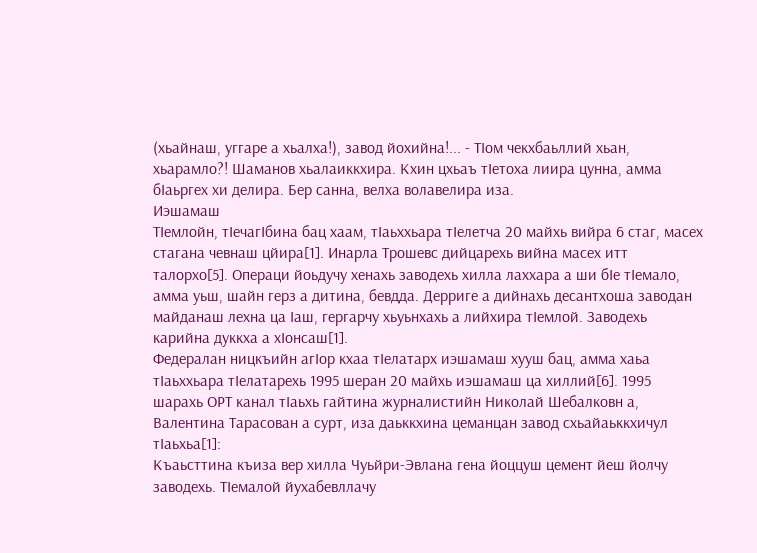(хьайнаш, уггаре а хьалха!), завод йохийна!... - ТӀом чекхбаьллий хьан, хьарамло?! Шаманов хьалаиккхира. Кхин цхьаъ тӀетоха лиира цунна, амма бӀаьргех хи делира. Бер санна, велха волавелира иза.
Иэшамаш
ТӀемлойн, тӀечагӀбина бац хаам, тӀаьххьара тӀелетча 20 майхь вийра 6 стаг, масех стагана чевнаш цйира[1]. Инарла Трошевс дийцарехь вийна масех итт талорхо[5]. Операци йоьдучу хенахь заводехь хилла лаххара а ши бӀе тӀемало, амма уьш, шайн герз а дитина, бевдда. Дерриге а дийнахь десантхоша заводан майданаш лехна ца Ӏаш, гергарчу хьуьнхахь а лийхира тӀемлой. Заводехь карийна дуккха а хӀонсаш[1].
Федералан ницкъийн агӀор кхаа тӀелатарх иэшамаш хууш бац, амма хаьа тӀаьххьара тӀелатарехь 1995 шеран 20 майхь иэшамаш ца хиллий[6]. 1995 шарахь ОРТ канал тӀаьхь гайтина журналистийн Николай Шебалковн а, Валентина Тарасован а сурт, иза даьккхина цеманцан завод схьайаьккхичул тӀаьхьа[1]:
Къаьсттина къиза вер хилла Чуьйри-Эвлана гена йоццуш цемент йеш йолчу заводехь. ТӀемалой йухабевллачу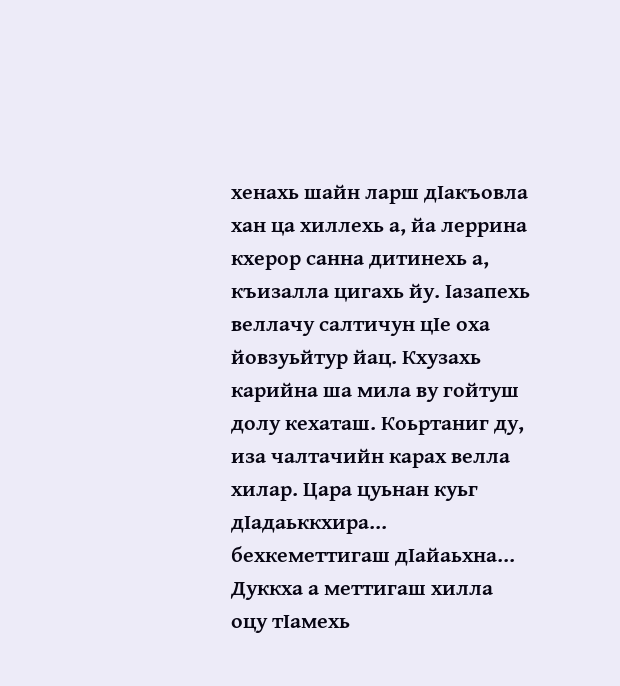хенахь шайн ларш дӀакъовла хан ца хиллехь а, йа леррина кхерор санна дитинехь а, къизалла цигахь йу. Ӏазапехь веллачу салтичун цӀе оха йовзуьйтур йац. Кхузахь карийна ша мила ву гойтуш долу кехаташ. Коьртаниг ду, иза чалтачийн карах велла хилар. Цара цуьнан куьг дӀадаьккхира... бехкеметтигаш дӀайаьхна... Дуккха а меттигаш хилла оцу тӀамехь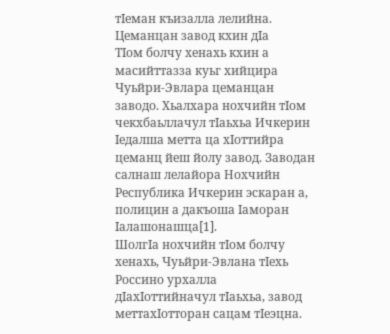тӀеман къизалла лелийна.
Цеманцан завод кхин дӀа
ТӀом болчу хенахь кхин а масийттазза куьг хийцира Чуьйри-Эвлара цеманцан заводо. Хьалхара нохчийн тӀом чекхбаьллачул тӀаьхьа Ичкерин Ӏедалша метта ца хӀоттийра цеманц йеш йолу завод. Заводан салнаш лелайора Нохчийн Республика Ичкерин эскаран а, полицин а дакъоша Ӏаморан Ӏалашонашца[1].
ШолгӀа нохчийн тӀом болчу хенахь, Чуьйри-Эвлана тӀехь Россино урхалла дӀахӀоттийначул тӀаьхьа, завод меттахӀотторан сацам тӀеэцна.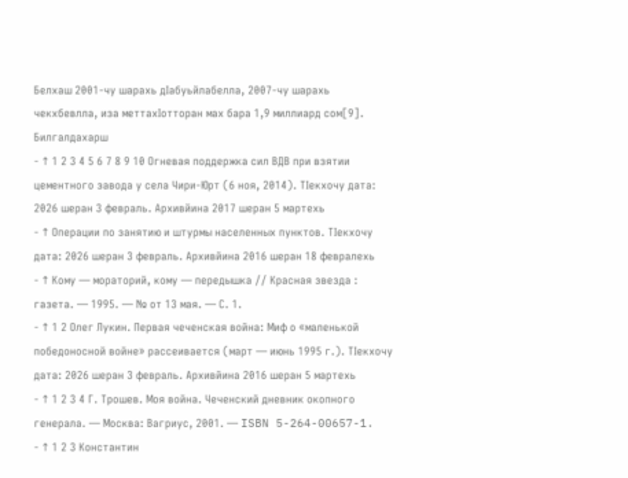Белхаш 2001-чу шарахь дӀабуьйлабелла, 2007-чу шарахь чекхбевлла, иза меттахӀотторан мах бара 1,9 миллиард сом[9].
Билгалдахарш
- ↑ 1 2 3 4 5 6 7 8 9 10 Огневая поддержка сил ВДВ при взятии цементного завода у села Чири-Юрт (6 ноя, 2014). ТӀекхочу дата: 2026 шеран 3 февраль. Архивйина 2017 шеран 5 мартехь
- ↑ Операции по занятию и штурмы населенных пунктов. ТӀекхочу дата: 2026 шеран 3 февраль. Архивйина 2016 шеран 18 февралехь
- ↑ Кому — мораторий, кому — передышка // Красная звезда : газета. — 1995. — № от 13 мая. — С. 1.
- ↑ 1 2 Олег Лукин. Первая чеченская война: Миф о «маленькой победоносной войне» рассеивается (март — июнь 1995 г.). ТӀекхочу дата: 2026 шеран 3 февраль. Архивйина 2016 шеран 5 мартехь
- ↑ 1 2 3 4 Г. Трошев. Моя война. Чеченский дневник окопного генерала. — Москва: Вагриус, 2001. — ISBN 5-264-00657-1.
- ↑ 1 2 3 Константин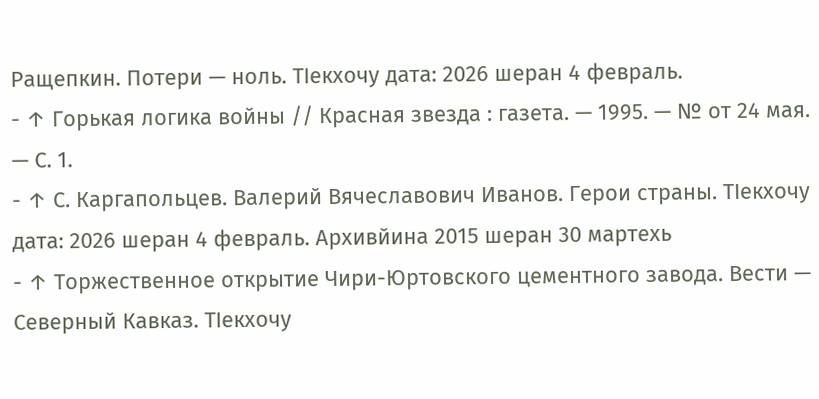Ращепкин. Потери — ноль. ТӀекхочу дата: 2026 шеран 4 февраль.
- ↑ Горькая логика войны // Красная звезда : газета. — 1995. — № от 24 мая. — С. 1.
- ↑ С. Каргапольцев. Валерий Вячеславович Иванов. Герои страны. ТӀекхочу дата: 2026 шеран 4 февраль. Архивйина 2015 шеран 30 мартехь
- ↑ Торжественное открытие Чири-Юртовского цементного завода. Вести — Северный Кавказ. ТӀекхочу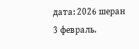дата: 2026 шеран 3 февраль.